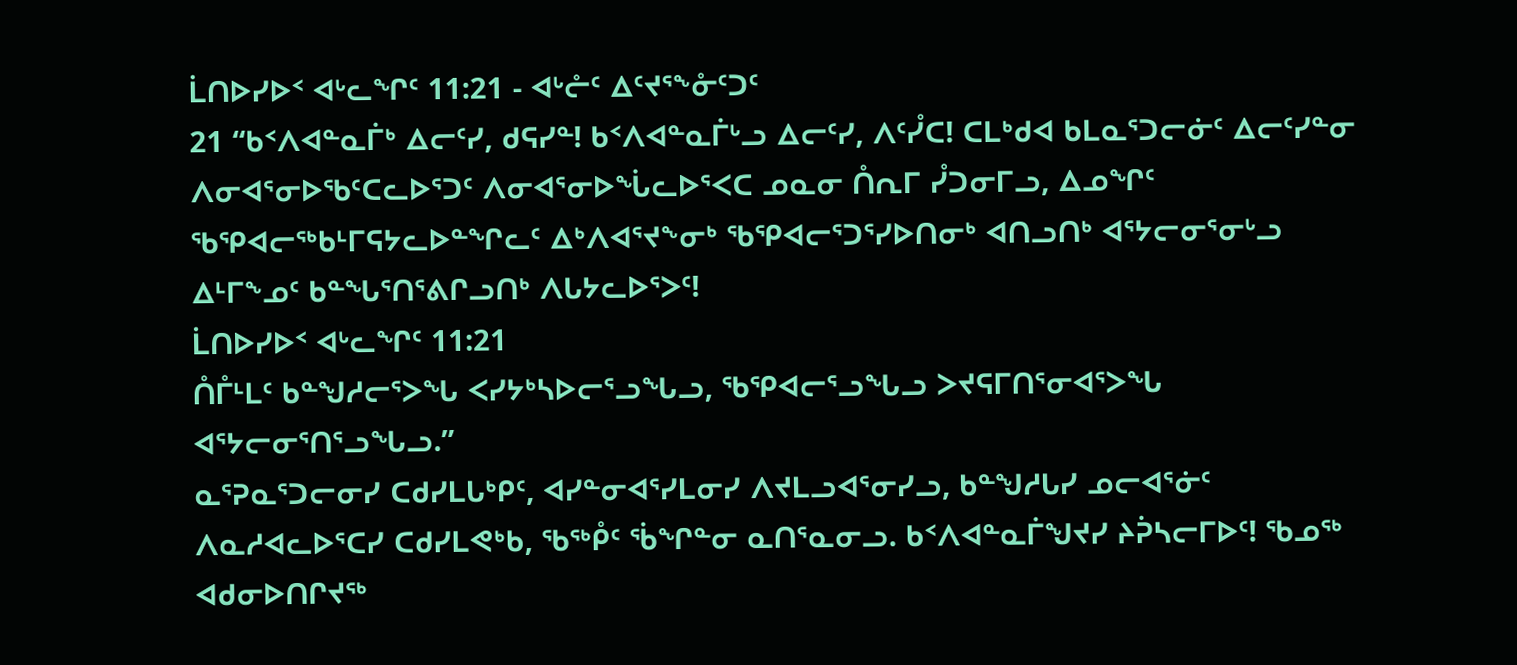ᒫᑎᐅᓯᐅᑉ ᐊᒡᓚᖏᑦ 11:21 - ᐊᒡᓔᑦ ᐃᑦᔪᕐᖕᓁᑦᑐᑦ
21 “ᑲᑉᐱᐊᓐᓇᒦᒃ ᐃᓕᑦᓯ, ᑯᕋᓯᓐ! ᑲᑉᐱᐊᓐᓇᒦᒡᓗ ᐃᓕᑦᓯ, ᐱᑦᓮᑕ! ᑕᒪᒃᑯᐊ ᑲᒪᓇᕐᑐᓕᓃᑦ ᐃᓕᑦᓯᓐᓂ ᐱᓂᐊᕐᓂᐅᖃᑦᑕᓚᐅᕐᑐᑦ ᐱᓂᐊᕐᓂᐅᖔᓚᐅᕐᐸᑕ ᓄᓇᓂ ᑍᕆᒥ ᓮᑐᓂᒥᓗ, ᐃᓄᖏᑦ ᖃᕿᐊᓕᖅᑲᒻᒥᕋᔭᓚᐅᓐᖏᓚᑦ ᐃᒃᐱᐊᕐᔪᖕᓂᒃ ᖃᕿᐊᓕᕐᑐᕐᓯᐅᑎᓂᒃ ᐊᑎᓗᑎᒃ ᐊᕐᔭᓕᓂᕐᓂᒡᓗ ᐃᒻᒥᖕᓄᑦ ᑲᓐᖓᕐᑎᕐᕕᒋᓗᑎᒃ ᐱᒐᔭᓚᐅᕐᐳᑦ!
ᒫᑎᐅᓯᐅᑉ ᐊᒡᓚᖏᑦ 11:21
ᑍᒤᒻᒪᑦ ᑲᓐᖑᓱᓕᕐᐳᖓ ᐸᓯᔭᒃᓴᐅᓕᕐᓗᖓᓗ, ᖃᕿᐊᓕᕐᓗᖓᓗ ᐳᔪᕋᒥᑎᕐᓂᐊᕐᐳᖓ ᐊᕐᔭᓕᓂᕐᑎᕐᓗᖓᓗ.”
ᓇᕐᕈᓇᕐᑐᓕᓂᓯ ᑕᑯᓯᒪᒐᒃᑭᑦ, ᐊᓯᓐᓂᐊᕐᓯᒪᓂᓯ ᐱᔪᒪᓗᐊᕐᓂᓯᓗ, ᑲᓐᖑᓱᒐᓯ ᓄᓕᐊᕐᓃᑦ ᐱᓇᓱᐊᓚᐅᕐᑕᓯ ᑕᑯᓯᒪᕙᒃᑲ, ᖃᖅᑬᑦ ᖄᖏᓐᓂ ᓇᑎᕐᓇᓂᓗ. ᑲᑉᐱᐊᓐᓇᒦᖑᔪᓯ ᔨᕉᓴᓕᒥᐅᑦ! ᖃᓄᖅ ᐊᑯᓂᐅᑎᒋᔪᖅ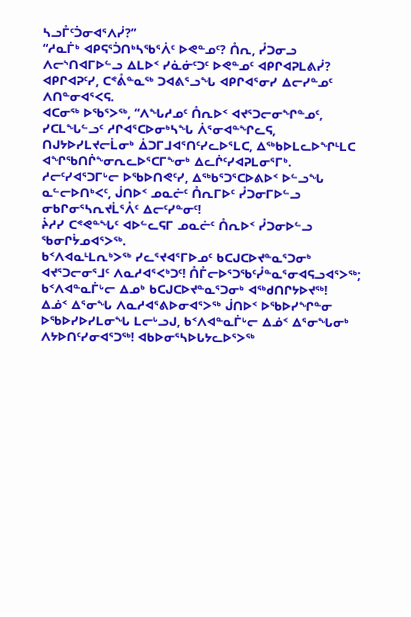ᓴᓗᒤᑦᑑᓂᐊᕐᐱᓰ?”
“ᓱᓇᒦᒃ ᐊᑭᕋᕐᑑᑎᒃᓴᖃᕐᐲᑦ ᐅᕙᓐᓄᑦ? ᑍᕆ, ᓮᑐᓂᓗ ᐱᓕᔅᑎᐊᒥᐅᓪᓗ ᐃᒪᐅᑉ ᓯᓈᓃᑦᑐᑦ ᐅᕙᓐᓄᑦ ᐊᑭᒋᐊᕈᒪᕕᓰ? ᐊᑭᒋᐊᕈᑦᓯ, ᑕᕝᕔᓐᓇᖅ ᑐᐊᕕᕐᓗᖓ ᐊᑭᒋᐊᕐᓂᓯ ᐃᓕᓯᓐᓄᑦ ᐱᑎᓐᓂᐊᕐᐸᕋ.
ᐊᑕᓂᖅ ᐅᖃᕐᐳᖅ, “ᐱᖓᓱᓄᑦ ᑍᕆᐅᑉ ᐊᔪᕐᑐᓕᓂᖏᓐᓄᑦ, ᓯᑕᒪᖓᓪᓗᑦ ᓱᒋᐊᕐᑕᐅᓂᒃᓴᖓ ᐲᕐᓂᐊᓐᖏᓚᕋ, ᑎᒍᔭᐅᓯᒪᔪᓕᒫᓂᒃ ᐄᑐᒥᒧᐊᕐᑎᑦᓯᓚᐅᕐᒪᑕ, ᐃᖅᑲᐅᒪᓚᐅᖏᒻᒪᑕ ᐊᖏᖃᑎᒌᖕᓂᕆᓚᐅᕐᑕᒥᖕᓂᒃ ᐃᓚᒌᑦᓯᐊᕈᒪᓂᕐᒥᒃ.
ᓱᓕᑦᓯᐊᕐᑐᒥᒡᓕ ᐅᖃᐅᑎᕙᑦᓯ, ᐃᖅᑲᕐᑐᕐᑕᐅᕕᐅᑉ ᐅᓪᓗᖓ ᓇᓪᓕᐅᑎᒃᐸᑦ, ᒎᑎᐅᑉ ᓄᓇᓖᑦ ᑍᕆᒥᐅᑦ ᓮᑐᓂᒥᐅᓪᓗ ᓂᑲᒋᓂᕐᓴᕆᔪᒫᕐᐰᑦ ᐃᓕᑦᓯᓐᓂᑦ!
ᔩᓱᓯ ᑕᕝᕙᓐᖓᑦ ᐊᐅᓪᓚᕋᒥ ᓄᓇᓖᑦ ᑍᕆᐅᑉ ᓮᑐᓂᐅᓪᓗ ᖃᓂᒋᔮᓄᐊᕐᐳᖅ.
ᑲᑉᐱᐊᓇᒻᒪᕆᒃᐳᖅ ᓯᓚᕐᔪᐊᕐᒥᐅᓄᑦ ᑲᑕᒍᑕᐅᔪᓐᓇᕐᑐᓂᒃ ᐊᔪᕐᑐᓕᓂᕐᒧᑦ ᐱᓇᓱᐊᕐᐸᒃᑐᑦ! ᑍᒤᓕᐅᕐᑐᖃᑦᓮᓐᓇᕐᓂᐊᕋᓗᐊᕐᐳᖅ; ᑲᑉᐱᐊᓐᓇᒦᒡᓕ ᐃᓄᒃ ᑲᑕᒍᑕᐅᔪᓐᓇᕐᑐᓂᒃ ᐊᖅᑯᑎᒋᔭᐅᔪᖅ!
ᐃᓅᑉ ᐃᕐᓂᖓ ᐱᓇᓱᐊᕐᕕᐅᓂᐊᕐᐳᖅ ᒎᑎᐅᑉ ᐅᖃᐅᓯᖏᓐᓂ ᐅᖃᐅᓯᐅᓯᒪᓂᖓ ᒪᓕᒡᓗᒍ, ᑲᑉᐱᐊᓐᓇᒦᒡᓕ ᐃᓅᑉ ᐃᕐᓂᖓᓂᒃ ᐱᔭᐅᑎᑦᓯᓂᐊᕐᑐᖅ! ᐊᑲᐅᓂᕐᓴᐅᒐᔭᓚᐅᕐᐳᖅ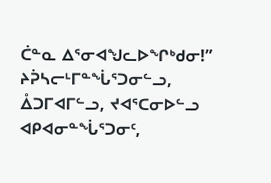ᑖᓐᓇ ᐃᕐᓂᐊᖑᓚᐅᖏᒃᑯᓂ!”
ᔨᕉᓴᓕᒻᒥᓐᖔᕐᑐᓂᓪᓗ, ᐂᑐᒥᐊᒥᓪᓗ, ᔪᐊᕐᑕᓂᐅᓪᓗ ᐊᑭᐊᓂᓐᖔᕐᑐᓂᑦ,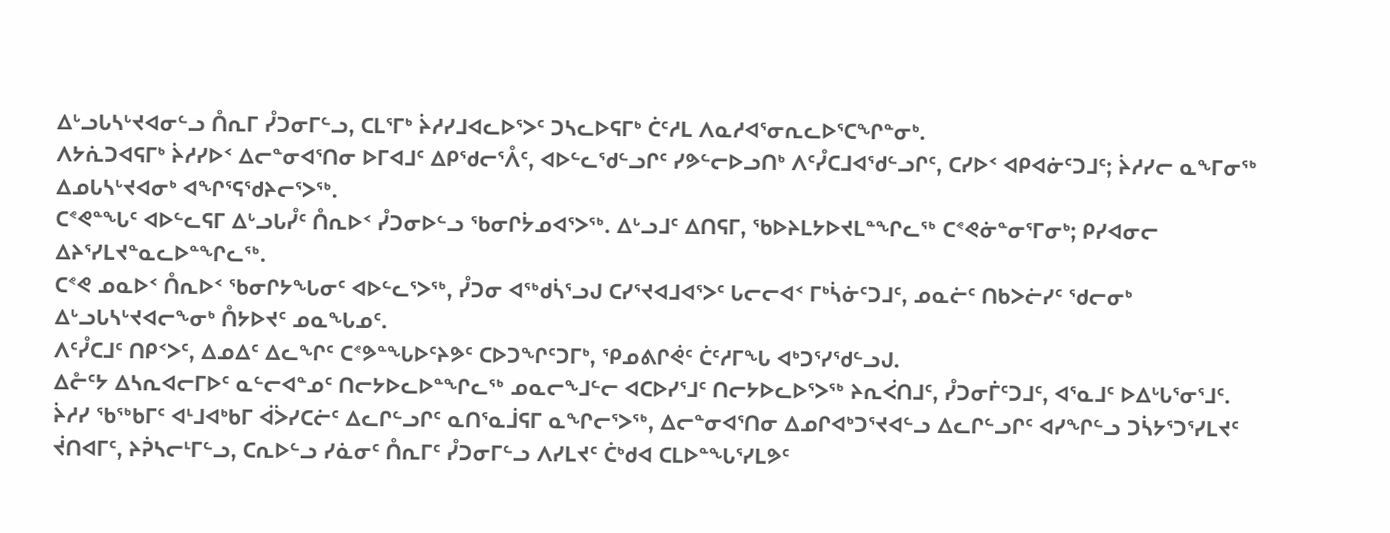ᐃᒡᓗᒐᓴᒡᔪᐊᓂᓪᓗ ᑍᕆᒥ ᓮᑐᓂᒥᓪᓗ, ᑕᒪᕐᒥᒃ ᔩᓱᓯᒧᐊᓚᐅᕐᐳᑦ ᑐᓴᓚᐅᕋᒥᒃ ᑖᑦᓱᒪ ᐱᓇᓱᐊᕐᓂᕆᓚᐅᕐᑕᖏᓐᓂᒃ.
ᐱᔭᕇᑐᐊᕋᒥᒃ ᔩᓱᓯᐅᑉ ᐃᓕᓐᓂᐊᕐᑎᓂ ᐅᒥᐊᒧᑦ ᐃᑭᖁᓕᕐᐰᑦ, ᐊᐅᓪᓚᖁᓪᓗᒋᑦ ᓯᕗᓪᓕᐅᓗᑎᒃ ᐱᑦᓮᑕᒧᐊᖁᓪᓗᒋᑦ, ᑕᓯᐅᑉ ᐊᑭᐊᓃᑦᑐᒧᑦ; ᔩᓱᓯᓕ ᓇᖕᒥᓂᖅ ᐃᓄᒐᓴᒡᔪᐊᓂᒃ ᐊᖏᕐᕋᖁᔨᓕᕐᐳᖅ.
ᑕᕝᕙᓐᖓᑦ ᐊᐅᓪᓚᕋᒥ ᐃᒡᓗᒐᓮᑦ ᑍᕆᐅᑉ ᓮᑐᓂᐅᓪᓗ ᖃᓂᒋᔮᓄᐊᕐᐳᖅ. ᐃᒡᓗᒧᑦ ᐃᑎᕋᒥ, ᖃᐅᔨᒪᔭᐅᔪᒪᓐᖏᓚᖅ ᑕᕝᕙᓃᓐᓂᕐᒥᓂᒃ; ᑭᓯᐊᓂᓕ ᐃᔨᕐᓯᒪᔪᓐᓇᓚᐅᓐᖏᓚᖅ.
ᑕᕝᕙ ᓄᓇᐅᑉ ᑍᕆᐅᑉ ᖃᓂᒋᔭᖓᓂᑦ ᐊᐅᓪᓚᕐᐳᖅ, ᓮᑐᓂ ᐊᖅᑯᓵᕐᓗᒍ ᑕᓯᕐᔪᐊᒧᐊᕐᐳᑦ ᒐᓕᓕᐊᑉ ᒥᒃᓵᓃᑦᑐᒧᑦ, ᓄᓇᓖᑦ ᑎᑲᐳᓖᓯᑦ ᖁᓕᓂᒃ ᐃᒡᓗᒐᓴᒡᔪᐊᓕᖕᓂᒃ ᑍᔭᐅᔪᑦ ᓄᓇᖓᓄᑦ.
ᐱᑦᓮᑕᒧᑦ ᑎᑭᑉᐳᑦ, ᐃᓄᐃᑦ ᐃᓚᖏᑦ ᑕᕝᕗᓐᖓᐅᑦᔨᕗᑦ ᑕᐅᑐᖏᑦᑐᒥᒃ, ᕿᓄᕕᒋᕚᑦ ᑖᑦᓱᒥᖓ ᐊᒃᑐᕐᓯᖁᓪᓗᒍ.
ᐃᓔᑦᔭ ᐃᓴᕆᐊᓕᒥᐅᑦ ᓇᓪᓕᐊᓐᓄᑦ ᑎᓕᔭᐅᓚᐅᓐᖏᓚᖅ ᓄᓇᓕᖕᒧᓪᓕ ᐊᑕᐅᓯᕐᒧᑦ ᑎᓕᔭᐅᓚᐅᕐᐳᖅ ᔨᕆᐹᑎᒧᑦ, ᓮᑐᓂᒦᑦᑐᒧᑦ, ᐊᕐᓇᒧᑦ ᐅᐃᒡᒐᕐᓂᕐᒧᑦ.
ᔩᓱᓯ ᖃᖅᑲᒥᑦ ᐊᒻᒧᐊᒃᑲᒥ ᐋᐴᓯᑕᓖᑦ ᐃᓚᒋᓪᓗᒋᑦ ᓇᑎᕐᓇᒨᕋᒥ ᓇᖏᓕᕐᐳᖅ, ᐃᓕᓐᓂᐊᕐᑎᓂ ᐃᓄᒋᐊᒃᑐᕐᔪᐊᓪᓗ ᐃᓚᒋᓪᓗᒋᑦ ᐊᓯᖏᓪᓗ ᑐᓵᔭᕐᑐᕐᓯᒪᔪᑦ ᔫᑎᐊᒥᑦ, ᔨᕉᓴᓕᒻᒥᓪᓗ, ᑕᕆᐅᓪᓗ ᓯᓈᓂᑦ ᑍᕆᒥᑦ ᓮᑐᓂᒥᓪᓗ ᐱᓯᒪᔪᑦ ᑖᒃᑯᐊ ᑕᒪᐅᓐᖓᕐᓯᒪᕗᑦ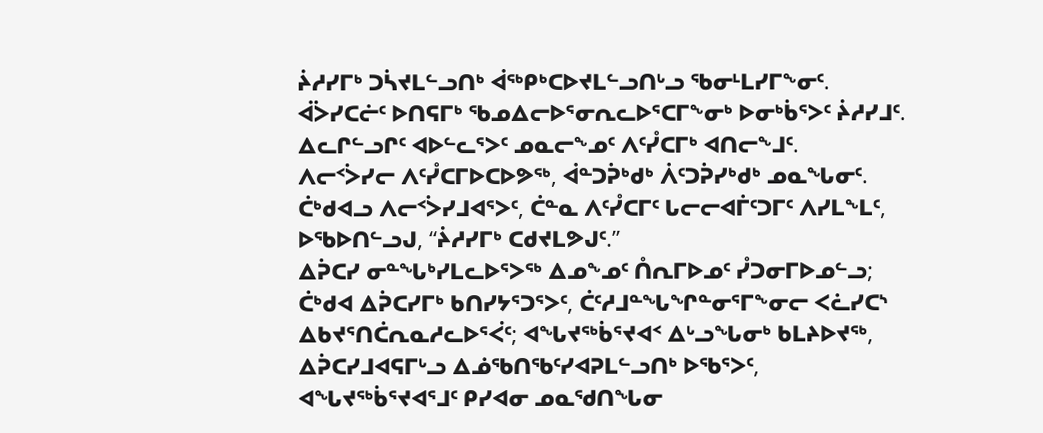ᔩᓱᓯᒥᒃ ᑐᓵᔪᒪᓪᓗᑎᒃ ᐋᖅᑭᒃᑕᐅᔪᒪᓪᓗᑎᒡᓗ ᖃᓂᒻᒪᓯᒥᖕᓂᑦ.
ᐋᐴᓯᑕᓖᑦ ᐅᑎᕋᒥᒃ ᖃᓄᐃᓕᐅᕐᓂᕆᓚᐅᕐᑕᒥᖕᓂᒃ ᐅᓂᒃᑳᕐᐳᑦ ᔩᓱᓯᒧᑦ. ᐃᓚᒋᓪᓗᒋᑦ ᐊᐅᓪᓚᕐᐳᑦ ᓄᓇᓕᖕᓄᑦ ᐱᑦᓮᑕᒥᒃ ᐊᑎᓕᖕᒧᑦ.
ᐱᓕᑉᐴᓯᓕ ᐱᑦᓮᑕᒥᐅᑕᐅᕗᖅ, ᐋᓐᑐᕉᒃᑯᒃ ᐲᑦᑐᕉᓯᒃᑯᒃ ᓄᓇᖓᓂᑦ.
ᑖᒃᑯᐊᓗ ᐱᓕᑉᐴᓯᒧᐊᕐᐳᑦ, ᑖᓐᓇ ᐱᑦᓮᑕᒥᑦ ᒐᓕᓕᐊᒦᑦᑐᒥᑦ ᐱᓯᒪᖕᒪᑦ, ᐅᖃᐅᑎᓪᓗᒍ, “ᔩᓱᓯᒥᒃ ᑕᑯᔪᒪᕗᒍᑦ.”
ᐃᕉᑕᓯ ᓂᓐᖓᒃᓯᒪᓚᐅᕐᐳᖅ ᐃᓄᖕᓄᑦ ᑍᕆᒥᐅᓄᑦ ᓮᑐᓂᒥᐅᓄᓪᓗ; ᑖᒃᑯᐊ ᐃᕉᑕᓯᒥᒃ ᑲᑎᓯᔭᕐᑐᕐᐳᑦ, ᑖᑦᓱᒧᓐᖓᖏᓐᓂᕐᒥᖕᓂᓕ ᐸᓛᓯᑕᔅ ᐃᑲᔪᕐᑎᑖᕆᓇᓱᓚᐅᕐᐹᑦ; ᐊᖓᔪᖅᑳᕐᔪᐊᑉ ᐃᒡᓗᖓᓂᒃ ᑲᒪᔨᐅᔪᖅ, ᐃᕉᑕᓯᒧᐊᕋᒥᒡᓗ ᐃᓅᖃᑎᖃᑦᓯᐊᕈᒪᓪᓗᑎᒃ ᐅᖃᕐᐳᑦ, ᐊᖓᔪᖅᑳᕐᔪᐊᕐᒧᑦ ᑭᓯᐊᓂ ᓄᓇᖁᑎᖓᓂ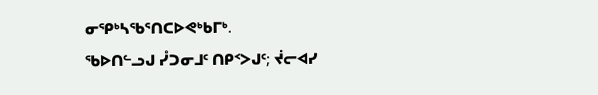ᓂᕿᒃᓴᖃᕐᑎᑕᐅᕙᒃᑲᒥᒃ.
ᖃᐅᑎᓪᓗᒍ ᓮᑐᓂᒧᑦ ᑎᑭᑉᐳᒍᑦ; ᔫᓕᐊᓯ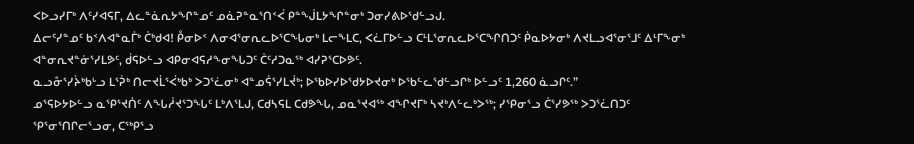ᐸᐅᓗᓯᒥᒃ ᐱᑦᓯᐊᕋᒥ, ᐃᓚᓐᓈᕆᔭᖏᓐᓄᑦ ᓄᓈᕈᓐᓇᕐᑎᑉᐹ ᑭᓐᖒᒪᔭᖏᓐᓂᒃ ᑐᓂᓯᕕᐅᖁᓪᓗᒍ.
ᐃᓕᑦᓯᓐᓄᑦ ᑲᑉᐱᐊᓐᓇᒦᒃ ᑖᒃᑯᐊ! ᑬᓂᐅᑉ ᐱᓂᐊᕐᓂᕆᓚᐅᕐᑕᖓᓂᒃ ᒪᓕᖕᒪᑕ, ᐸᓛᒥᐅᓪᓗ ᑕᒻᒪᕐᓂᕆᓚᐅᕐᑕᖏᑎᑐᑦ ᑮᓇᐅᔭᓂᒃ ᐱᔪᒪᓗᐊᕐᓂᕐᒧᑦ ᐃᒻᒥᖕᓂᒃ ᐊᓐᓂᕆᔪᓐᓃᕐᓯᒪᕗᑦ, ᑰᕋᐅᓪᓗ ᐊᑭᓂᐊᕋᓱᖕᓂᖓᑐᑦ ᑖᑦᓱᑐᓇᖅ ᐊᓯᕈᕐᑕᐅᕗᑦ.
ᓇᓗᓁᕐᓯᔩᒃᑲᒡᓗ ᒪᕐᕉᒃ ᑎᓕᔪᒫᕐᐹᒃᑲᒃ ᐳᑐᕐᓛᓂᒃ ᐊᓐᓄᕌᕐᓯᒪᔫᒃ; ᐅᖃᐅᓯᐅᖁᔭᐅᔪᓂᒃ ᐅᖃᓪᓚᖁᓪᓗᒋᒃ ᐅᓪᓗᑦ 1,260 ᓈᓗᒋᑦ.”
ᓄᕐᕋᐅᔭᐅᓪᓗ ᓇᕿᕐᔪᑏᑦ ᐱᖓᓲᔪᕐᑐᖓᑦ ᒪᒃᐱᕐᒪᒍ, ᑕᑯᓴᕋᒪ ᑕᑯᕗᖓ, ᓄᓇᕐᔪᐊᖅ ᐊᖏᔪᒥᒃ ᓴᔪᒃᐱᓪᓚᒃᐳᖅ; ᓯᕿᓂᕐᓗ ᑖᕐᓯᕗᖅ ᐳᑐᕐᓛᑎᑐᑦ ᕿᕐᓂᕐᑎᒋᓕᕐᓗᓂ, ᑕᖅᑭᕐᓗ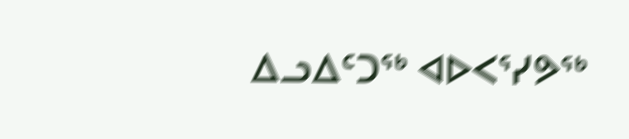ᐃᓗᐃᑦᑐᖅ ᐊᐅᐸᕐᓯᕗᖅ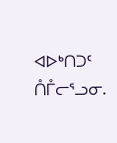ᐊᐅᒃᑎᑐᑦ ᑍᒤᓕᕐᓗᓂ.